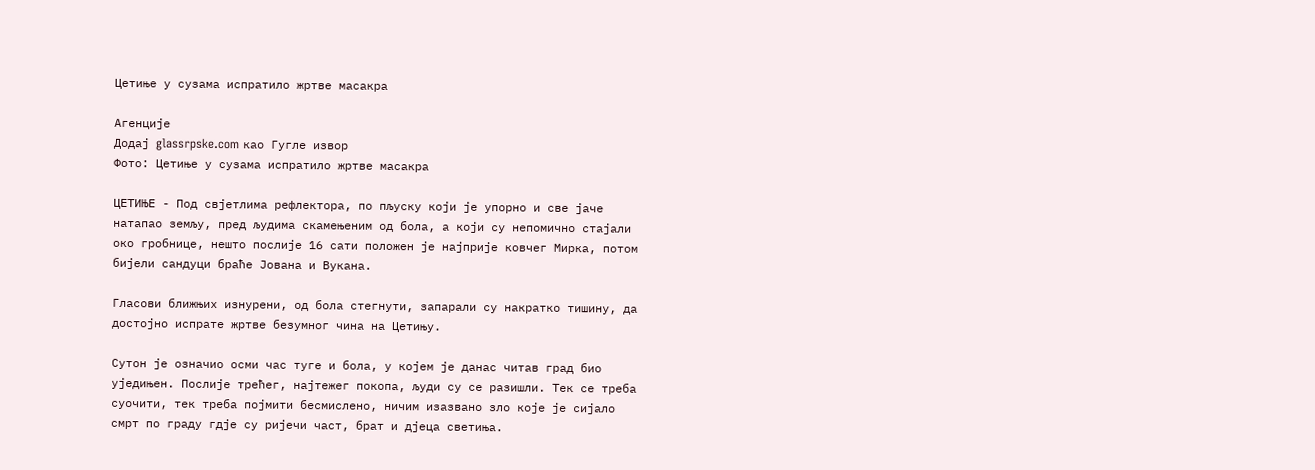Цетиње у сузама испратило жртве масакра

Агенције
Додај glassrpske.com као Гугле извор
Фото: Цетиње у сузама испратило жртве масакра

ЦЕТИЊЕ - Под свјетлима рефлектора, по пљуску који је упорно и све јаче натапао земљу, пред људима скамењеним од бола, а који су непомично стајали око гробнице, нешто послије 16 сати положен је најприје ковчег Мирка, потом бијели сандуци браће Јована и Вукана.

Гласови ближњих изнурени, од бола стегнути, запарали су накратко тишину, да достојно испрате жртве безумног чина на Цетињу.

Сутон је означио осми час туге и бола, у којем је данас читав град био уједињен. Послије трећег, најтежег покопа, људи су се разишли. Тек се треба суочити, тек треба појмити бесмислено, ничим изазвано зло које је сијало смрт по граду гдје су ријечи част, брат и дјеца светиња.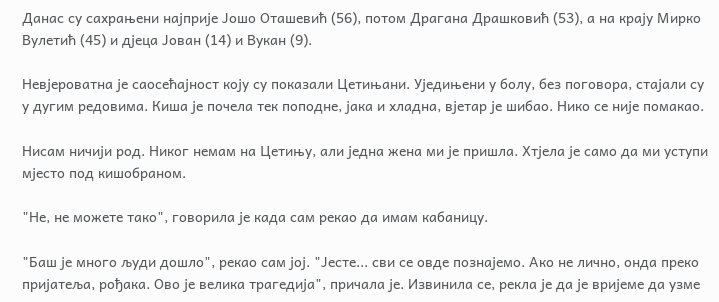Данас су сахрањени најприје Јошо Оташевић (56), потом Драгана Драшковић (53), а на крају Мирко Вулетић (45) и дјеца Јован (14) и Вукан (9).

Невјероватна је саосећајност коју су показали Цетињани. Уједињени у болу, без поговора, стајали су у дугим редовима. Киша је почела тек поподне, јака и хладна, вјетар је шибао. Нико се није помакао.

Нисам ничији род. Никог немам на Цетињу, али једна жена ми је пришла. Хтјела је само да ми уступи мјесто под кишобраном.

"Не, не можете тако", говорила је када сам рекао да имам кабаницу.

"Баш је много људи дошло", рекао сам јој. "Јесте... сви се овде познајемо. Ако не лично, онда преко пријатеља, рођака. Ово је велика трагедија", причала је. Извинила се, рекла је да је вријеме да узме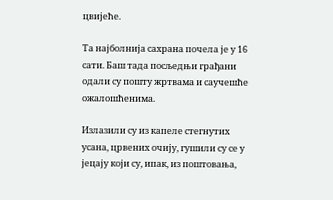цвијеће.

Та најболнија сахрана почела је у 16 сати. Баш тада посљедњи грађани одали су пошту жртвама и саучешће ожалошћенима.

Излазили су из капеле стегнутих усана, црвених очију, гушили су се у јецају који су, ипак, из поштовања,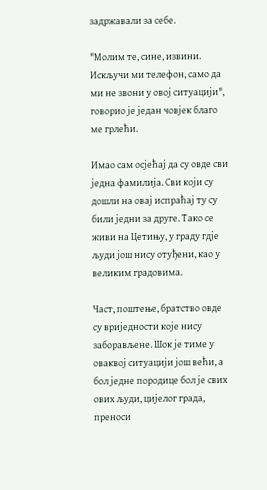задржавали за себе.

"Молим те, сине, извини. Искључи ми телефон, само да ми не звони у овој ситуацији", говорио је један човјек благо ме грлећи.

Имао сам осјећај да су овде сви једна фамилија. Сви који су дошли на овај испраћај ту су били једни за друге. Тако се живи на Цетињу, у граду гдје људи још нису отуђени, као у великим градовима.

Част, поштење, братство овде су вриједности које нису заборављене. Шок је тиме у оваквој ситуацији још већи, а бол једне породице бол је свих ових људи, цијелог града, преноси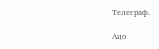Телеграф.

Ацо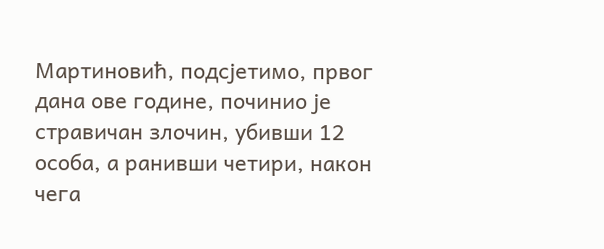Мартиновић, подсјетимо, првог дана ове године, починио је стравичан злочин, убивши 12 особа, а ранивши четири, након чега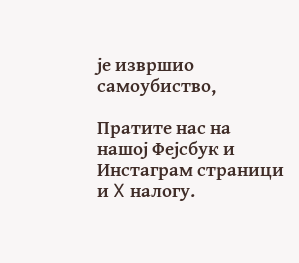је извршио самоубиство,

Пратите нас на нашој Фејсбук и Инстаграм страници и X налогу.